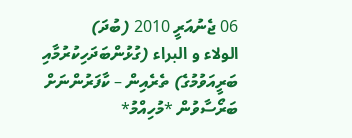06 ޖެނުއަރީ 2010 (ބުދަ)
الولاء و البراء (ގުޅުންބަދަހިކުރުމާއި ބަރީއަވުމުގެ) ތެރެއިން – ކާފަރުންނަށް ބަރޯސާވުން *މުހިއްމު*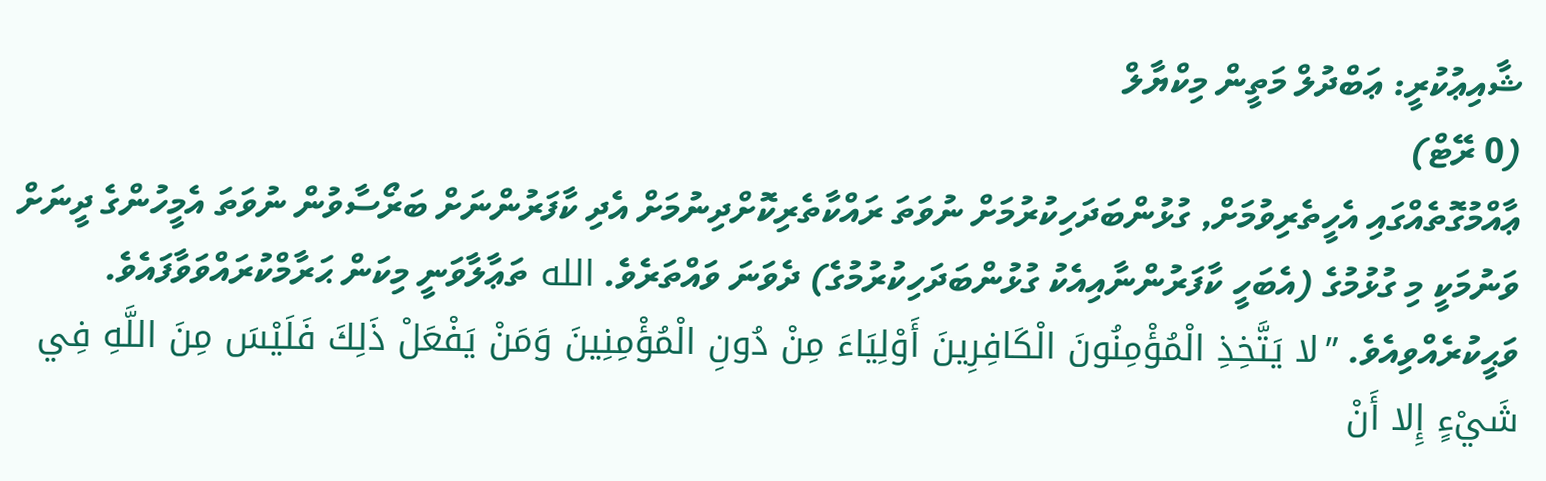ޝާއިޢުކުރީ: ޢަބްދުލް މަތީން މިކްޔާލް
(0 ރޭޓް)
ޢާއްމުގޮތެއްގައި އެހީތެރިވުމަށް, ގުޅުންބަދަހިކުރުމަށް ނުވަތަ ރައްކާތެރިކޮށްދިނުމަށް އެދި ކާފަރުންނަށް ބަރޯސާވުން ނުވަތަ އެމީހުންގެ ދީނަށް ވަނުމަކީ މި ގުޅުމުގެ (އެބަހީ ކާފަރުންނާއިއެކު ގުޅުންބަދަހިކުރުމުގެ) ދެވަނަ ވައްތަރެވެ. الله ތަޢާލާވަނީ މިކަން ޙަރާމްކުރައްވަވާފައެވެ. ވަޙީކުރެއްވިއެވެ. ”لا يَتَّخِذِ الْمُؤْمِنُونَ الْكَافِرِينَ أَوْلِيَاءَ مِنْ دُونِ الْمُؤْمِنِينَ وَمَنْ يَفْعَلْ ذَلِكَ فَلَيْسَ مِنَ اللَّهِ فِي شَيْءٍ إِلا أَنْ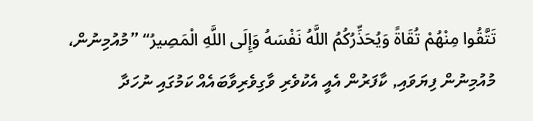تَتَّقُوا مِنْهُمْ تُقَاةً وَيُحَذِّرُكُمُ اللَّهُ نَفْسَهُ وَإِلَى اللَّهِ الْمَصِيرُ“ ”މުއުމިނުން، މުއުމިނުން ފިޔަވައި, ކާފަރުން އެއީ އެކުވެރި ވާގިވެރިވާބައެއް ކަމުގައި ނުހަދާ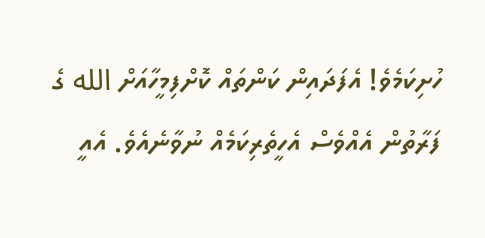ހުށިކަމެވެ! އެފަދައިން ކަންތައް ކޮށްފިމީހާއަށް الله ގެ ފަރާތުން އެއްވެސް އެހީތެރިކަމެއް ނުވާނެއެވެ. އެއީ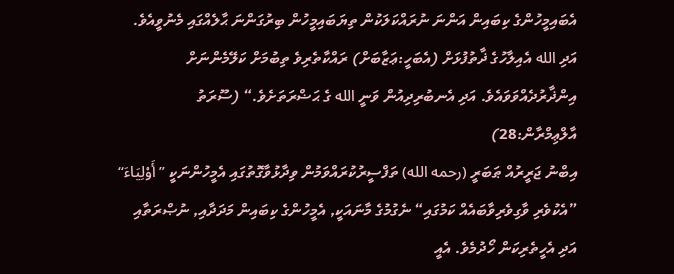އެބައިމީހުންގެ ކިބައިން އަންނަ ނުރައްކަލަކުން ތިޔަބައިމީހުން ބިރުގަންނަ ޙާލެއްގައި މެނުވީއެވެ. އަދި الله އެއިލާހުގެ ޛާތުފުޅަށް (އެބަހީ:ޢަޒާބަށް) ރައްކާތެރިވެ ތިބުމަށް ކަލޭމެންނަށް އިންޛާރުދެއްވަވައެވެ. އަދި އެނބުރިދިއުން ވަނީ الله ގެ ޙަޟްރަތަށެވެ.“ (ސޫރަތު އާލްޢިމްރާން:28)
އިބްނު ޖަރީރުއް ޠަބަރީ (رحمه الله) ތަފްސީރުކުރައްވަމުން ވިދާޅުވާގޮތުގައި އެމީހުންނަކީ ”أَوْلِيَاءَ“ ”އެކުވެރި ވާގިވެރިވާބައެއް ކަމުގައި“ ނެގުމުގެ މާނައަކީ, އެމީހުންގެ ކިބައިން މަދަދާއި, ނުޞްރަތާއި އަދި އެހީތެރިކަން ހޯދުމެވެ. އެއީ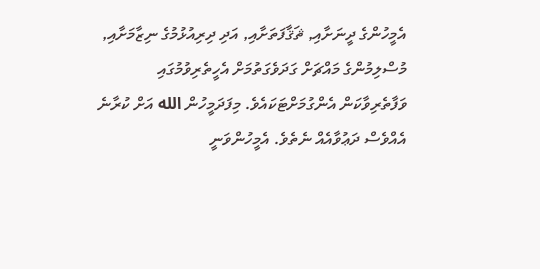އެމީހުންގެ ދީނަށާއި, ޘަޤާފަތަށާއި, އަދި ދިރިއުޅުމުގެ ނިޒާމަށާއި, މުސްލިމުންގެ މައްޗަށް ގަދަވެގަތުމަށް އެހީތެރިވުމުގައި ވަފާތެރިވާކަން އެންގުމަށްޓަކައެވެ. މިފަދަމީހުން الله އަށް ކުރާނެ އެއްވެސް ދަޢުވާއެއް ނެތެވެ. އެމީހުންވަނީ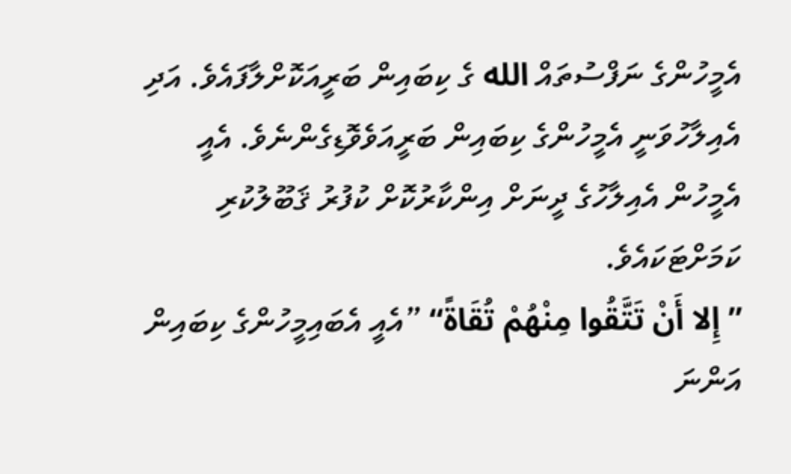އެމީހުންގެ ނަފްސުތައް الله ގެ ކިބައިން ބަރީއަކޮށްލާފައެވެ. އަދި އެއިލާހުވަނީ އެމީހުންގެ ކިބައިން ބަރީއަވެވޮޑިގެންނެވެ. އެއީ އެމީހުން އެއިލާހުގެ ދީނަށް އިންކާރުކޮށް ކުފުރު ޤަބޫލުކުރި ކަމަށްޓަކައެވެ.
”إِلا أَنْ تَتَّقُوا مِنْهُمْ تُقَاةً“ ”އެއީ އެބައިމީހުންގެ ކިބައިން އަންނަ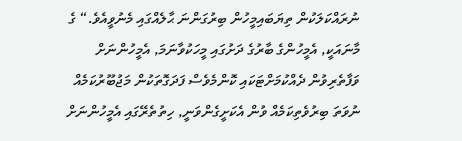ނުރައްކަލަކުން ތިޔަބައިމީހުން ބިރުގަންނަ ޙާލެއްގައި މެނުވީއެވެ.“ ގެ މާނައަކީ, އެމީހުންގެ ބާރުގެ ދަށުގައި މީހަކުވާނަމަ, އެމީހުންނަށް ވަފާތެރިވުން ދެއްކުމަށްޓަކައި ކޮންމެވެސް ފަދަގޮތަކުން މަޖުބޫރުކަމެއް ނުވަތަ ބިރުވެތިކަމެއް ވުން އެކަށީގެންވަނީ, ހިތުތެރޭގައި އެމީހުންނަށް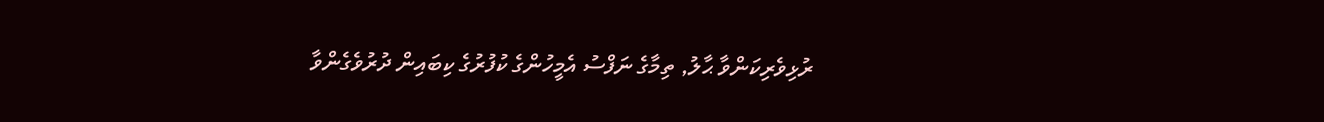ރުޅިވެރިކަންވާ ޙާލު, ތިމާގެ ނަފްސު އެމީހުންގެ ކުފުރުގެ ކިބައިން ދުރުވެގެންވާ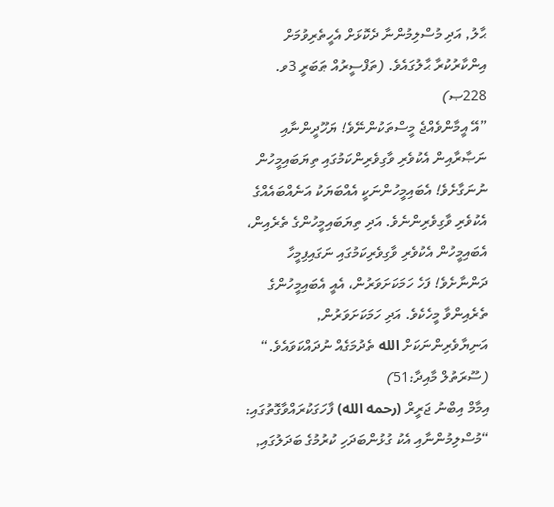ޙާލު, އަދި މުސްލިމުންނާ ދެކޮޅަށް އެހީތެރިވުމަށް އިންކާރުކުރާ ޙާލުގައެވެ. (ތަފްސީރުއް ޠަބަރީ 3ވ. 228ޞ)
”އޭ އީމާންވެއްޖެ މީސްތަކުންނޭވެ! ޔަހޫދީންނާއި ނަޞާރާއިން އެކުވެރި ވާގިވެރިންކަމުގައި ތިޔަބައިމީހުން ނުނަގާށެވެ! އެބައިމީހުންނަކީ އެއްބަޔަކު އަނެއްބައެއްގެ އެކުވެރި ވާގިވެރިންނެވެ. އަދި ތިޔަބައިމީހުންގެ ތެރެއިން، އެބައިމީހުން އެކުވެރި ވާގިވެރިކަމުގައި ނަގައިފިމީހާ ދަންނާށެވެ! ފަހެ ހަމަކަށަވަރުން، އެއީ އެބައިމީހުންގެ ތެރެއިންވާ މީހެކެވެ. އަދި ހަމަކަށަވަރުން, އަނިޔާވެރިންނަކަށް الله ތެދުމަގެއް ނުދައްކަވައެވެ.“
(ސޫރަތުލް މާއިދާ:51)
އިމާމް އިބްނު ޖަރީރް (رحمه الله) ފާހަގަކުރައްވާގޮތުގައި: “މުސްލިމުންނާއި އެކު ގުޅުންބަދަހި ކުރުމުގެ ބަދަލުގައި,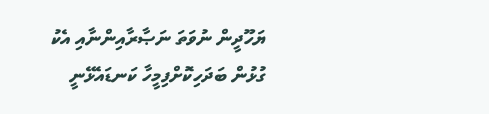ޔަހޫދީން ނުވަތަ ނަޞާރާއިންނާއި އެކު ގުޅުން ބަދަހިކޮށްފިމީހާ ކަނޑައެޅޭނީ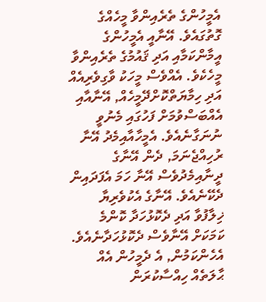އެމީހުންގެ ތެރެއިންވާ މީހެއްގެ ގޮތުގައެވެ. އޭނާއީ އެމީހުންގެ އީމާންކަމާއި އަދި ޤައުމުގެ ތެރެއިންވާ މީހެކެވެ. އެއްވެސް މީހަކު ވާގިވެރިއެއް އަދި ހިމާޔަތްކޮށްދޭމީހެއް, އޭނާއާއި އެއްބަސްވުމަށް ފަހުގައި މެނުވީ ނުނަގާނެއެވެ. އެމީހާއާއިމެދު އޭނާ ރުހިއްޖެނަމަ, ދެން އޭނާގެ ދީނާއިމެދުވެސް އޭނާ ހަމަ އެފަދައިން ދެކޭނެއެވެ. އޭނާގެ އެކުވެރިޔާ ޚިލާފުވާ އަދި ދެކޮޅުހަދާ ކޮންމެ ކަމަކަށް އޭނާވެސް ދެކޮޅުހަދާނެއެވެ. އެހެންކަމުން, އެ ދެމީހުން އެއް ޙާލަތެއް ހިއްސާކުރަން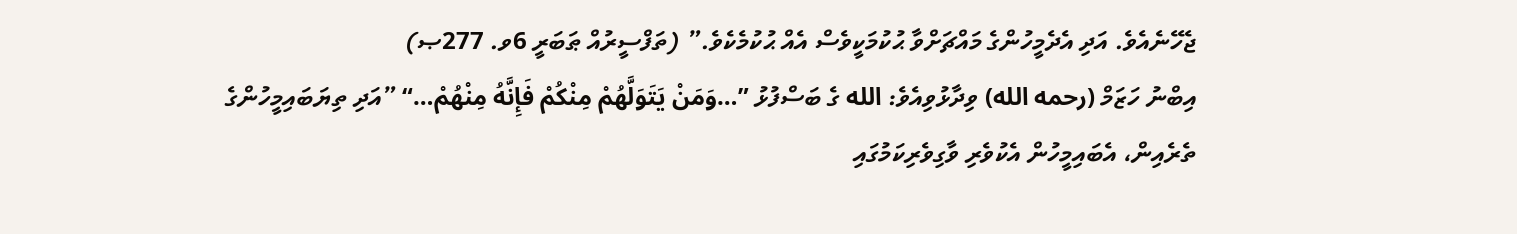ޖެހޭނެއެވެ. އަދި އެދެމީހުންގެ މައްޗަށްވާ ޙުކުމަކީވެސް އެއް ޙުކުމެކެވެ.” (ތަފްސީރުއް ޠަބަރީ 6ވ. 277ޞ)
އިބްނު ހަޒަމް (رحمه الله) ވިދާޅުވިއެވެ: الله ގެ ބަސްފުޅު ”…وَمَنْ يَتَوَلَّهُمْ مِنْكُمْ فَإِنَّهُ مِنْهُمْ…“ ”އަދި ތިޔަބައިމީހުންގެ ތެރެއިން، އެބައިމީހުން އެކުވެރި ވާގިވެރިކަމުގައި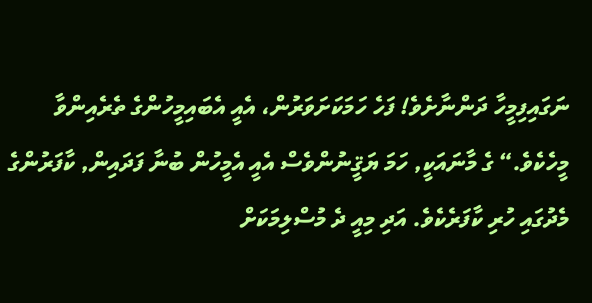ނަގައިފިމީހާ ދަންނާށެވެ! ފަހެ ހަމަކަށަވަރުން، އެއީ އެބައިމީހުންގެ ތެރެއިންވާ މީހެކެވެ.“ ގެ މާނައަކީ, ހަމަ ޔަޤީނުންވެސް އެއީ އެމީހުން ބުނާ ފަދައިން, ކާފަރުންގެ މެދުގައި ހުރި ކާފަރެކެވެ. އަދި މިއީ ދެ މުސްލިމަކަށް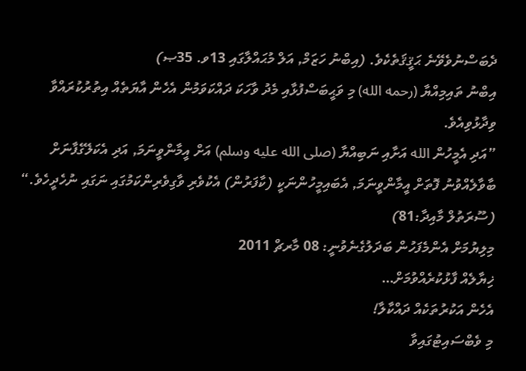ދެބަސްނުވެވޭނެ ޙަޤީޤަތެކެވެ. (އިބްނު ހަޒަމް, އަލް މުޙައްލާގައި 13ވ. 35ޞ)
އިބްނު ތައިމިއްޔާ (رحمه الله) މި ވަޙީބަސްފުޅާއި މެދު ވާހަކަ ދައްކަވަމުން އެހެން އާޔަތެއް އިތުރުކުރައްވާ ވިދާޅުވިއެވެ.
”އަދި އެމީހުން الله އަށާއި ނަބިއްޔާ (صلى الله عليه وسلم) އަށް އީމާންވީނަމަ, އަދި އެކަލޭގެފާނަށް ބާވާލެއްވުނު ފޮތަށް އީމާންވީނަމަ, އެބައިމީހުންނަކީ (ކާފަރުން) އެކުވެރި ވާގިވެރިންކަމުގައި ނަގައި ނުހެދީހެވެ.“
(ސޫރަތުލް މާއިދާ:81)
މިލިޔުމަށް އެންމެފަހުން ބަދަލުގެނެވުނީ: 08 މާރޗް 2011
ޚިޔާލެއް ފާޅުކުރެއްވުމަށް…
އެހެން އަކުރުތަކެއް ދައްކާލާ!
މި ވެބްސައިޓުގައިވާ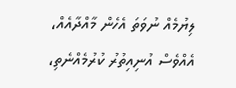ލިޔުމެއް ނުވަތަ އެހެން މާއްދާއެއް، އެއްވެސް އުނިއިތުރު ކުރުމެއްނެތި،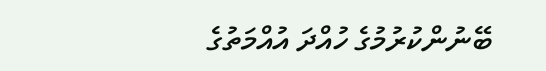ބޭނުންކުރުމުގެ ހުއްދަ އުއްމަތުގެ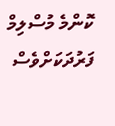ކޮންމެ މުސްލިމް ފަރުދަކަށްވެސް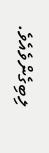ލިބިގެންވެއެވެ.